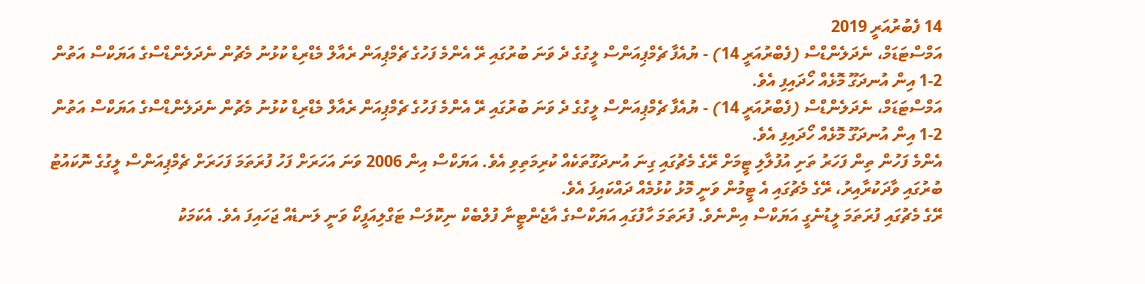14 ފެބުރުއަރީ 2019
އަމްސްޓަޑަމް، ނެދަލެންޑްސް (ފެބްރުއަރީ 14) - ޔުއެފާ ޗެމްޕިއަންސް ލީގުގެ ދެ ވަނަ ބުރުގައި ރޭ އެންމެ ފަހުގެ ޗެމްޕިއަން ރެއާލް މެޑްރިޑް ކުޅުނު މެޗުން ނެދަލެންޑްސްގެ އަޔަކްސް އަތުން 2-1 އިން އުނދަގޫ މޮޅެއް ހޯދައިފި އެވެ.
އަމްސްޓަޑަމް، ނެދަލެންޑްސް (ފެބްރުއަރީ 14) - ޔުއެފާ ޗެމްޕިއަންސް ލީގުގެ ދެ ވަނަ ބުރުގައި ރޭ އެންމެ ފަހުގެ ޗެމްޕިއަން ރެއާލް މެޑްރިޑް ކުޅުނު މެޗުން ނެދަލެންޑްސްގެ އަޔަކްސް އަތުން 2-1 އިން އުނދަގޫ މޮޅެއް ހޯދައިފި އެވެ.
އެންމެ ފަހުން ތިން ފަހަރު ތަށި އުފުލާލި ޓީމަށް ރޭގެ މެޗުގައި ގިނަ އުނދަގޫތަކެއް ކުރިމަތިވި އެވެ. އަޔަކްސް އިން 2006 ވަނަ އަހަރަށް ފަހު ފުރަތަމަ ފަހަރަށް ޗެމްޕިއަންސް ލީގުގެ ނޮކައުޓު ބުރުގައި ވާދަކުރާއިރު، ރޭގެ މެޗުގައި އެ ޓީމުން ވަނީ މޮޅު ކުޅުމެއް ދައްކައިފަ އެވެ.
ރޭގެ މެޗުގައި ފުރަތަމަ ލީޑުނެގީ އަޔަކްސް އިންނެވެ. ފުރަތަމަ ހާފުގައި އަޔަކްސްގެ އާޖެންޓީނާ ފުލްބެކް ނިކޮލަސް ޓަގްލިއަފީކޯ ވަނީ ލަނޑެއް ޖަހައިފަ އެވެ. އެކަމަކު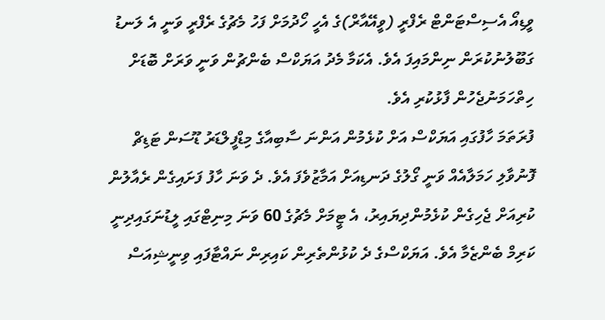ވީޑިއޯ އެސިސްޓަންޓް ރެފްރީ (ވީއޭއާރް)ގެ އެހީ ހޯދުމަށް ފަހު މެޗުގެ ރެފްރީ ވަނީ އެ ލަނޑު ގަބޫލުނުކުރަން ނިންމައިފަ އެވެ. އެކަމާ މެދު އަޔަކްސް ބެންޗުން ވަނީ ވަރަށް ބޮޑަށް ހިތްހަމަނުޖެހުން ފާޅުކުރި އެވެ.
ފުރަތަމަ ހާފުގައި އަޔަކްސް އަށް ކުޅެމުން އަންނަ ސާބިއާގެ މިޑްފީލްޑަރު ޑޫސަން ޓަޑިޗް ފޮނުވާލި ހަމަލާއެއް ވަނީ ގޯލުގެ ދަނޑިއަށް އަމާޒުވެފަ އެވެ. ދެ ވަނަ ހާފު ފަށައިގެން ރެއާލުން ކުރިއަށް ޖެހިގެން ކުޅެމުންދިޔައިރު، އެ ޓީމަށް މެޗުގެ 60 ވަނަ މިނިޓްގައި ލީޑުނަގައިދިނީ ކަރިމް ބެންޒެމާ އެވެ. އަޔަކްސްގެ ދެ ކުޅުންތެރިން ކައިރިން ނައްޓާފައި ވިނީޝިއަސް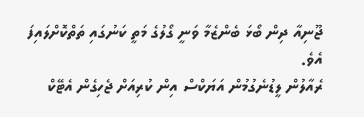ޖޫނިއާ ދިން ބޯޅަ ބެންޒެމާ ވަނީ ގޯލުގެ މަތީ ކަނުގައި ތަތްކޮށްލައިފަ އެވެ.
ރެއާލުން ލީޑުނެގުމުން އަޔަކްސް އިން ކުރިއަށް ޖެހިގެން އެޓޭކް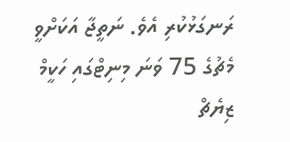ރަނގަޅުކުރި އެވެ. ނަތީޖާ އަކަށްވީ މެޗުގެ 75 ވަނަ މިނިޓްގައި ހަކީމް ޒިޔެޗް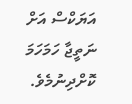އަޔަކްސް އަށް ނަތީޖާ ހަމަހަމަ ކޮށްދިނުމެވެ.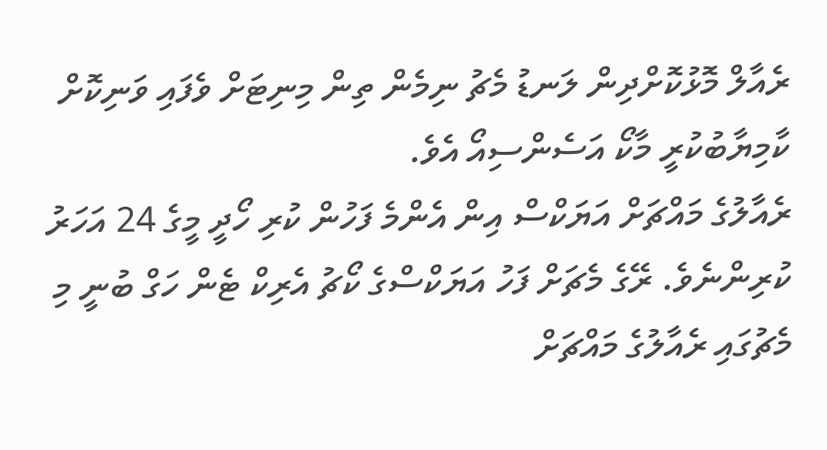ރެއާލް މޮޅުކޮށްދިން ލަނޑު މެޗު ނިމެން ތިން މިނިޓަށް ވެފައި ވަނިކޮށް ކާމިޔާބުކުރީ މާކޯ އަސެންސިއޯ އެވެ.
ރެއާލުގެ މައްޗަށް އަޔަކްސް އިން އެންމެ ފަހުން ކުރި ހޯދީ މީގެ 24 އަހަރު ކުރިންނެވެ. ރޭގެ މެޗަށް ފަހު އަޔަކްސްގެ ކޯޗު އެރިކް ޓެން ހަގް ބުނީ މި މެޗުގައި ރެއާލުގެ މައްޗަށް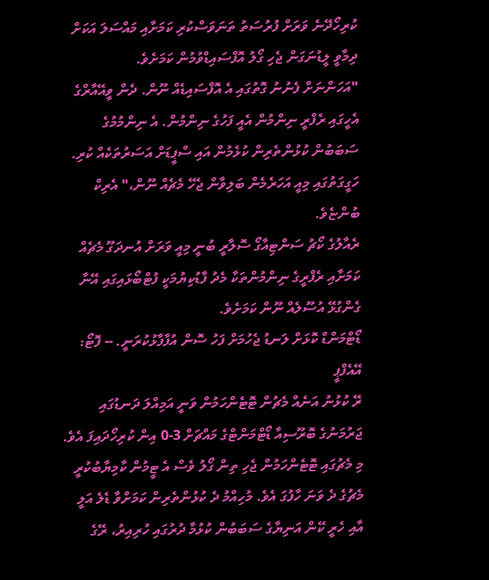ކުރިހޯދޭނެ ވަރަށް ފުރުސަތު ތަނަވަސްކުރި ކަމަށާއި މައްސަލަ އަކަށް ދިމާވީ ލީޑުނަގަން ޖެހި ގޯލު އޮފްސައިޑްވުމުން ކަމަށެވެ.
"އަހަންނަށް ފެނުނު ގޮތުގައި އެ އޮފްސައިޑެއް ނޫން. ދެން ވީއޭއާރްގެ އެހީގައި ރެފްރީ ނިންމުން އެއީ ފަހުގެ ނިންމުން. އެ ނިންމުމުގެ ސަބަބުން ކުޅުންތެރިން ކުޅެމުން އައި ސްޕީޑަށް އަސަރުތަކެއް ކުރި. ހަގީގަތުގައި މިއީ އަހަރެމެން ބަލިވާން ޖެހޭ މެޗެއް ނޫން،" އެރިކް ބުންޏެވެ.
ރެއާލުގެ ކޯޗު ސަންޓިއާގޯ ސޮލާރީ ބުނީ މިއީ ވަރަށް އުނދަގޫ މެޗެއް ކަމަށާއި ރެފްރީގެ ނިންމުންތަކާ މެދު ފާޑުކިޔުމަކީ ފުޓްބޯޅައިގައި އޭނާ ގެންގުޅޭ އުސޫލެއް ނޫން ކަމަށެވެ.
ޑޯޓްމަންޑް ކޮޅަށް ލަނޑު ޖެހުމަށް ފަހު ސޮން އުފާފާޅުކުރަނީ. -- ފޮޓޯ: އޭއެފްޕީ
ރޭ ކުޅުނު އަނެއް މެޗުން ޓޮޓެންހަމުން ވަނީ އަމިއްލަ ދަނޑުގައި ޖަރުމަނުގެ ބޮރޫސިއާ ޑޯޓްމަންޓްގެ މައްޗަށް 3-0 އިން ކުރިހޯދައިފަ އެވެ. މި މެޗުގައި ޓޮޓެންހަމުން ޖެހި ތިން ގޯލު ވެސް އެ ޓީމުން ކާމިޔާބުކުރީ މެޗުގެ ދެ ވަނަ ހާފުގަ އެވެ. މުހިއްމު ދެ ކުޅުންތެރިން ކަމަށްވާ ޑެލެ އަލީ އާއި ހެރީ ކޭން އަނިޔާގެ ސަބަބުން ކުޅުމާ ދުރުގައި ހުރިއިރު، ރޭގެ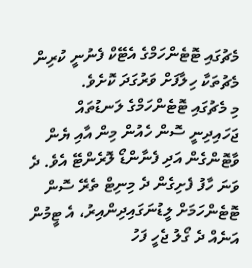މެޗުގައި ޓޮޓެންހަމްގެ އެޓޭކް ފެނުނީ ކުރިން މެޗުތަކާ ހިލާފަށް ވަރުގަދަ ކޮށެވެ.
މި މެޗުގައި ޓޮޓެންހަމްގެ ލަނޑުތައް ޖަހައިދިނީ ސޮން ހެއުން މިން އާއި ޔެން ވާޓޮންގެން އަދި ފެނާންޑޯ ލޮރެންޓޭ އެވެ. ދެ ވަނަ ހާފު ފެށިގެން ދެ މިނިޓް ތެރޭ ސޮން ޓޮޓެންހަމަށް ލީޑުނަގައިދިންއިރު، އެ ޓީމުން އަނެއް ދެ ގޯލު ޖެހީ ފަހު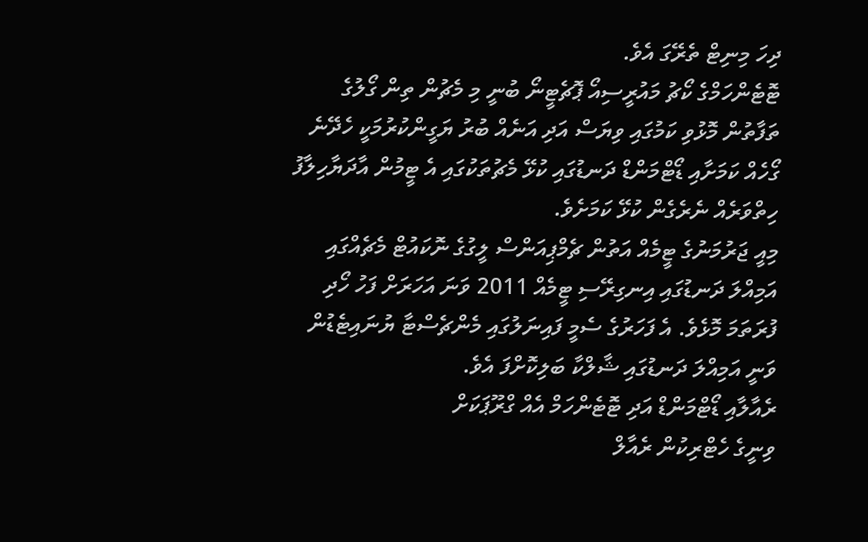ދިހަ މިނިޓް ތެރޭގަ އެވެ.
ޓޮޓެންހަމްގެ ކޯޗު މައުރީސިއޯ ޕޮޗެޓީނޯ ބުނީ މި މެޗުން ތިން ގޯލުގެ ތަފާތުން މޮޅުވި ކަމުގައި ވިޔަސް އަދި އަނެއް ބުރު ޔަގީންކުރުމަކީ ހެދޭނެ ގޯހެއް ކަމަށާއި ޑޯޓްމަންޑް ދަނޑުގައި ކުޅޭ މެޗުތަކުގައި އެ ޓީމުން އާދަޔާހިލާފު ހިތްވަރެއް ނެރެގެން ކުޅޭ ކަމަށެވެ.
މިއީ ޖަރުމަނުގެ ޓީމެއް އަތުން ޗެމްޕިއަންސް ލީގުގެ ނޮކައުޓް މެޗެއްގައި އަމިއްލަ ދަނޑުގައި އިނގިރޭސި ޓީމެއް 2011 ވަނަ އަހަރަށް ފަހު ހޯދި ފުރަތަމަ މޮޅެވެ. އެ ފަހަރުގެ ސެމީ ފައިނަލުގައި މެންޗެސްޓާ ޔުނައިޓެޑުން ވަނީ އަމިއްލަ ދަނޑުގައި ޝާލްކާ ބަލިކޮށްފަ އެވެ.
ރެއާލާއި ޑޯޓްމަންޑް އަދި ޓޮޓެންހަމް އެއް ގްރޫޕަކަށް
ވިނީގެ ހެޓްރިކުން ރެއާލް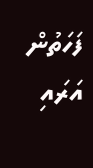ފަހަތުން އަރައި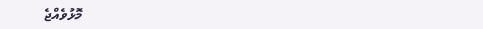މޮޅުވެއްޖެ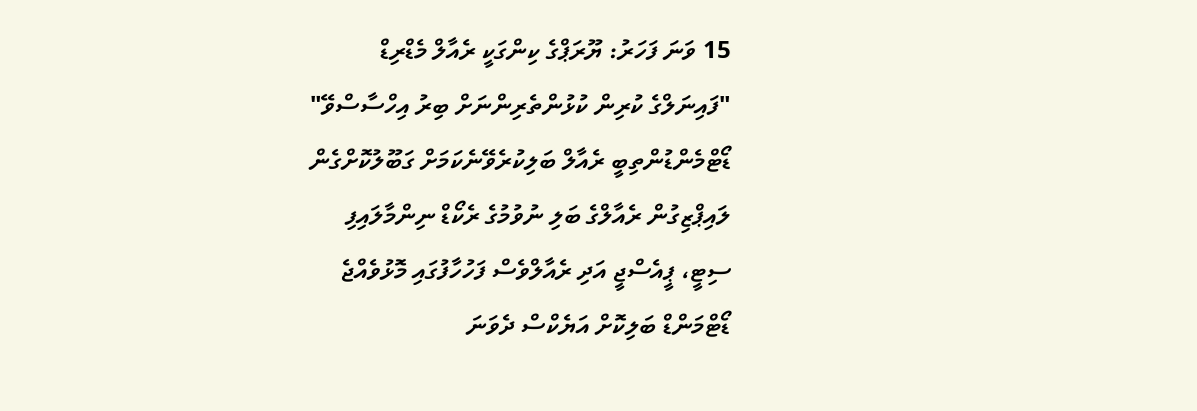15 ވަނަ ފަހަރު: ޔޫރަޕްގެ ކިންގަކީ ރެއާލް މެޑްރިޑް
"ފައިނަލްގެ ކުރިން ކުޅުންތެރިންނަށް ބިރު އިހްސާސްވޭ"
ޑޯޓްމެންޑުންތިބީ ރެއާލް ބަލިކުރެވޭނެކަމަށް ގަބޫލުކޮށްގެން
ލައިޕްޒިގުން ރެއާލްގެ ބަލި ނުވުމުގެ ރެކޯޑް ނިންމާލައިފި
ސިޓީ، ޕީއެސްޖީ އަދި ރެއާލްވެސް ފަހުހާފުގައި މޮޅުވެއްޖެ
ޑޯޓްމަންޑް ބަލިކޮށް އަޔެކްސް ދެވަނަ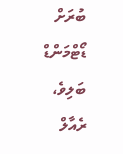ބުރަށް
ޑޯޓްމަންޑް ބަލިވެ، ރެއާލް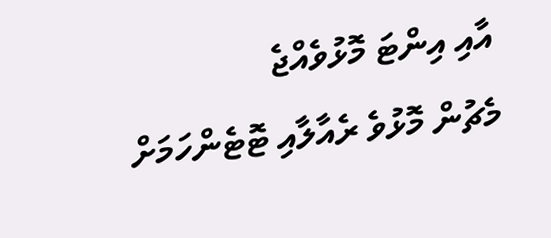އާއި އިންޓަ މޮޅުވެއްޖެ
މެޗުން މޮޅުވެ ރެއާލާއި ޓޮޓެންހަމަށް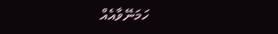ހަމަނޭވާއެއް